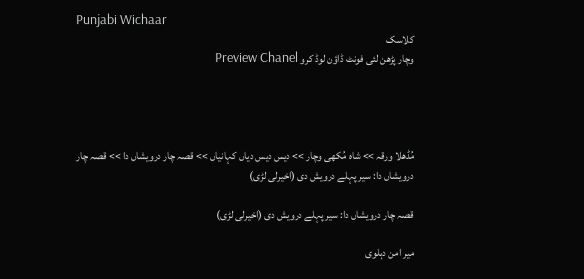Punjabi Wichaar
کلاسک
وچار پڑھن لئی فونٹ ڈاؤن لوڈ کرو Preview Chanel




مُڈھلا ورقہ >> شاہ مُکھی وچار >> دیس دیس دیاں کہانیاں >> قصہ چار درویشاں دا >> قصہ چار درویشاں دا: سیر پہلے درویش دی (اخیرلی لڑی)

قصہ چار درویشاں دا: سیر پہلے درویش دی (اخیرلی لڑی)

میر امن دہلوی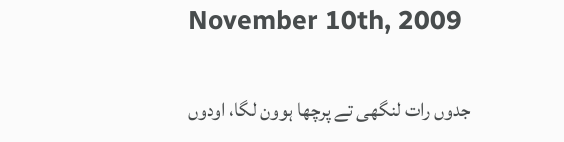November 10th, 2009

جدوں رات لنگھی تے پرچھا ہوون لگا، اودوں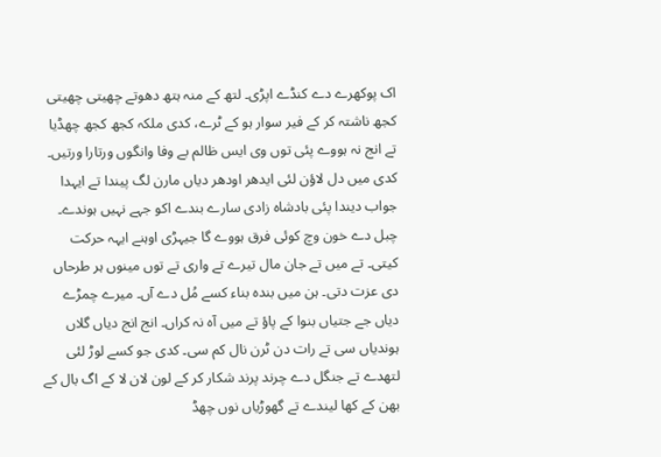اک پوکھرے دے کنڈے اپڑی۔ لتھ کے منہ ہتھ دھوتے چھیتی چھیتی کجھ ناشتہ کر کے فیر سوار ہو کے ٹرے، کدی ملکہ کجھ کجھ چھڈیا تے انج نہ ہووے پئی توں وی ایس ظالم بے وفا وانگوں ورتارا ورتیں۔ کدی میں دل لاؤن لئی ایدھر اودھر دیاں مارن لگ پیندا تے ایہدا جواب دیندا پئی بادشاہ زادی سارے بندے اکو جہے نہیں ہوندے۔ چبل دے خون وچ کوئی فرق ہووے گا جیہڑی اوہنے ایہہ حرکت کیتی۔ تے میں تے جان مال تیرے تے واری تے توں مینوں ہر طرحاں دی عزت دتی۔ ہن میں بندہ بناء کسے مُل دے آں۔ میرے چمڑے دیاں جے جتیاں بنوا کے پاؤ تے میں آہ نہ کراں۔ انج انج دیاں گلاں ہوندیاں سی تے رات دن ٹرن نال کم سی۔ کدی جو کسے لوڑ لئی لتھدے تے جنگل دے چرند پرند شکار کر کے لون لان لا کے اگ بال کے بھن کے کھا لیندے تے گھوڑیاں نوں چھڈ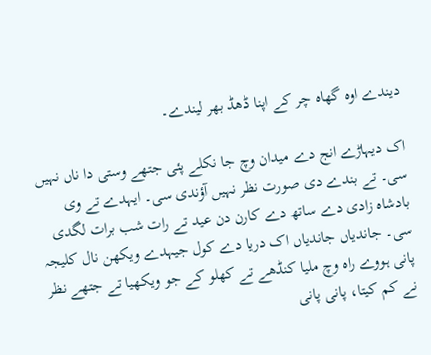دیندے اوہ گھاہ چر کے اپنا ڈھڈ بھر لیندے۔

اک دیہاڑے انج دے میدان وچ جا نکلے پئی جتھے وستی دا ناں نہیں سی۔ تے بندے دی صورت نظر نہیں آؤندی سی۔ ایہدے تے وی بادشاہ زادی دے ساتھ دے کارن دن عید تے رات شب برات لگدی سی۔ جاندیاں جاندیاں اک دریا دے کول جیہدے ویکھن نال کلیجہ پانی ہووے راہ وچ ملیا کنڈھے تے کھلو کے جو ویکھیا تے جتھے نظر نے کم کیتا، پانی پانی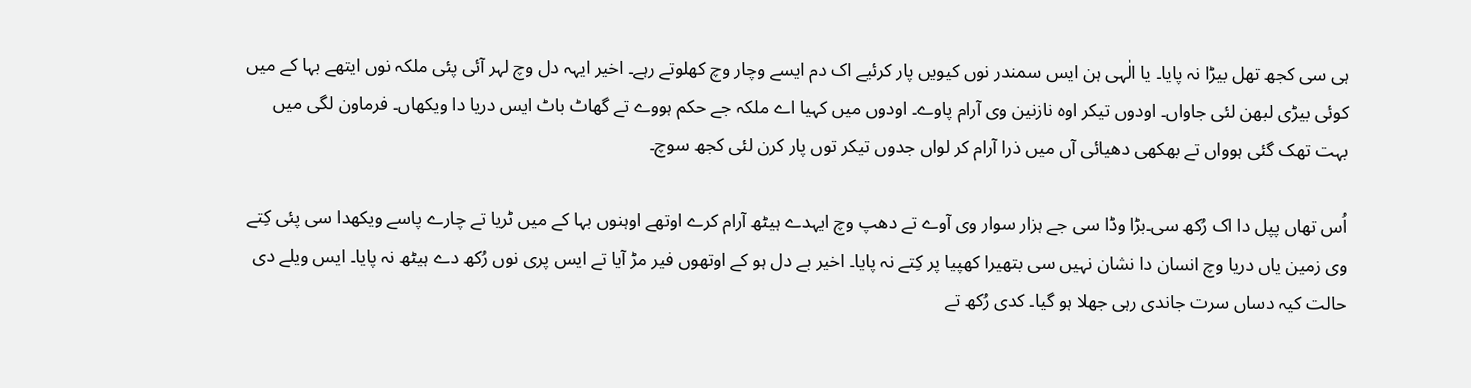ہی سی کجھ تھل بیڑا نہ پایا۔ یا الٰہی ہن ایس سمندر نوں کیویں پار کرئیے اک دم ایسے وچار وچ کھلوتے رہے۔ اخیر ایہہ دل وچ لہر آئی پئی ملکہ نوں ایتھے بہا کے میں کوئی بیڑی لبھن لئی جاواں۔ اودوں تیکر اوہ نازنین وی آرام پاوے۔ اودوں میں کہیا اے ملکہ جے حکم ہووے تے گھاٹ باٹ ایس دریا دا ویکھاں۔ فرماون لگی میں بہت تھک گئی ہوواں تے بھکھی دھیائی آں میں ذرا آرام کر لواں جدوں تیکر توں پار کرن لئی کجھ سوچ۔

اُس تھاں پپل دا اک رُکھ سی۔بڑا وڈا سی جے ہزار سوار وی آوے تے دھپ وچ ایہدے ہیٹھ آرام کرے اوتھے اوہنوں بہا کے میں ٹریا تے چارے پاسے ویکھدا سی پئی کِتے وی زمین یاں دریا وچ انسان دا نشان نہیں سی بتھیرا کھپیا پر کِتے نہ پایا۔ اخیر بے دل ہو کے اوتھوں فیر مڑ آیا تے ایس پری نوں رُکھ دے ہیٹھ نہ پایا۔ ایس ویلے دی حالت کیہ دساں سرت جاندی رہی جھلا ہو گیا۔ کدی رُکھ تے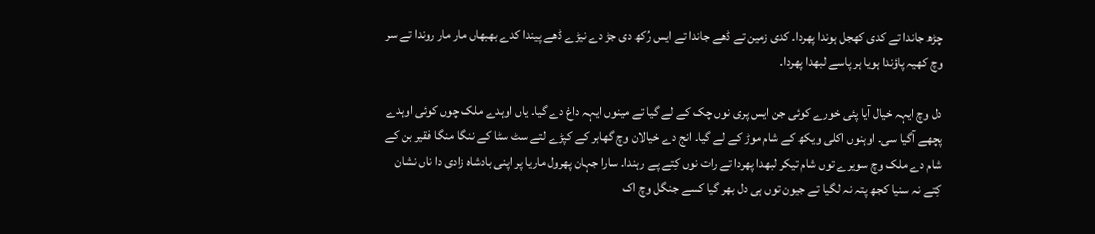چڑھ جاندا تے کدی کھجل ہوندا پھردا۔ کدی زمین تے ڈھے جاندا تے ایس رُکھ دی جڑ دے نیڑے ڈھے پیندا کدے بھبھاں مار مار روندا تے سر وچ کھیہ پاؤندا ہویا ہر پاسے لبھدا پھردا۔

دل وچ ایہہ خیال آیا پئی خورے کوئی جن ایس پری نوں چک کے لے گیا تے مینوں ایہہ داغ دے گیا۔ یاں اوہدے ملک چوں کوئی اوہدے پچھے آگیا سی۔ اوہنوں اکلی ویکھ کے شام موڑ کے لے گیا۔ انج دے خیالان وچ گھابر کے کپڑے لتے سٹ سٹا کے ننگا منگا فقیر بن کے شام دے ملک وچ سویرے توں شام تیکر لبھدا پھردا تے رات نوں کِتے پے رہندا۔ سارا جہان پھرول ماریا پر اپنی بادشاہ زادی دا ناں نشان کِتے نہ سنیا کجھ پتہ نہ لگیا تے جیون توں ہی دل بھر گیا کسے جنگل وچ اک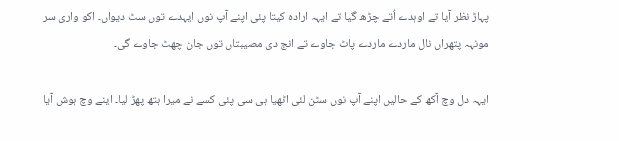پہاڑ نظر آیا تے اوہدے اُتے چڑھ گیا تے ایہہ ارادہ کیتا پئی اپنے آپ نوں ایہدے توں سٹ دیواں۔ اکو واری سر مونہہ پتھراں نال ماردے ماردے پاٹ جاوے تے انج دی مصیبتاں توں جان چھٹ جاوے گی۔

ایہہ دل وچ آکھ کے حالیں اپنے آپ نوں سٹن لئی اٹھیا ہی سی پئی کسے نے میرا ہتھ پھڑ لیا۔ اینے وچ ہوش آیا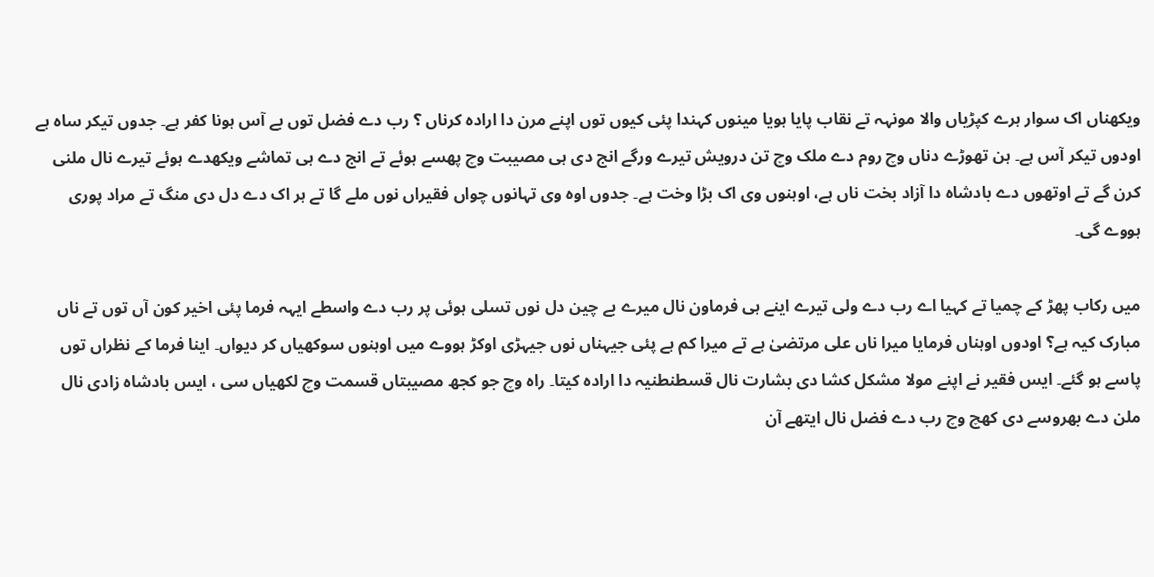ویکھناں اک سوار ہرے کپڑیاں والا مونہہ تے نقاب پایا ہویا مینوں کہندا پئی کیوں توں اپنے مرن دا ارادہ کرناں ؟ رب دے فضل توں بے آس ہونا کفر ہے۔ جدوں تیکر ساہ ہے اودوں تیکر آس ہے۔ ہن تھوڑے دناں وچ روم دے ملک وچ تن درویش تیرے ورگے انج دی ہی مصیبت وچ پھسے ہوئے تے انج دے ہی تماشے ویکھدے ہوئے تیرے نال ملنی کرن گے تے اوتھوں دے بادشاہ دا آزاد بخت ناں ہے، اوہنوں وی اک بڑا وخت ہے۔ جدوں اوہ وی تہانوں چواں فقیراں نوں ملے گا تے ہر اک دے دل دی منگ تے مراد پوری ہووے گی۔

میں رکاب پھڑ کے چمیا تے کہیا اے رب دے ولی تیرے اینے ہی فرماون نال میرے بے چین دل نوں تسلی ہوئی پر رب دے واسطے ایہہ فرما پئی اخیر کون آں توں تے ناں مبارک کیہ ہے؟ اودوں اوہناں فرمایا میرا ناں علی مرتضیٰ ہے تے میرا کم ہے پئی جیہناں نوں جیہڑی اوکڑ ہووے میں اوہنوں سوکھیاں کر دیواں۔ اینا فرما کے نظراں توں پاسے ہو گئے۔ ایس فقیر نے اپنے مولا مشکل کشا دی بشارت نال قسطنطنیہ دا ارادہ کیتا۔ راہ وچ جو کجھ مصیبتاں قسمت وچ لکھیاں سی ، ایس بادشاہ زادی نال ملن دے بھروسے دی کھچ وچ رب دے فضل نال ایتھے آن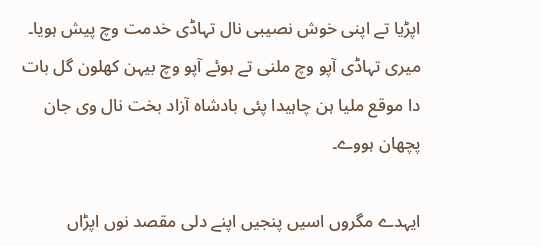اپڑیا تے اپنی خوش نصیبی نال تہاڈی خدمت وچ پیش ہویا۔ میری تہاڈی آپو وچ ملنی تے ہوئے آپو وچ بیہن کھلون گل بات دا موقع ملیا ہن چاہیدا پئی بادشاہ آزاد بخت نال وی جان پچھان ہووے۔

ایہدے مگروں اسیں پنجیں اپنے دلی مقصد نوں اپڑاں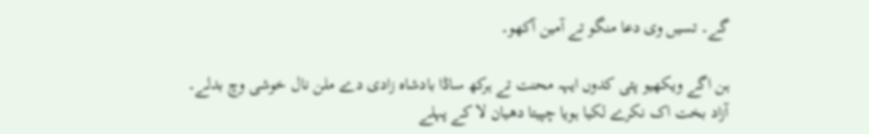گے۔ تسیں وی دعا منگو تے آمین آکھو۔

ہن اگے ویکھیو پئی کدوں ایہہ محنت تے ہرکھ ساڈا بادشاہ زادی دے ملن نال خوشی وچ بدلے۔ آزاد بخت اک نکرے لکیا ہویا چپیتا دھیان لا کے پہلے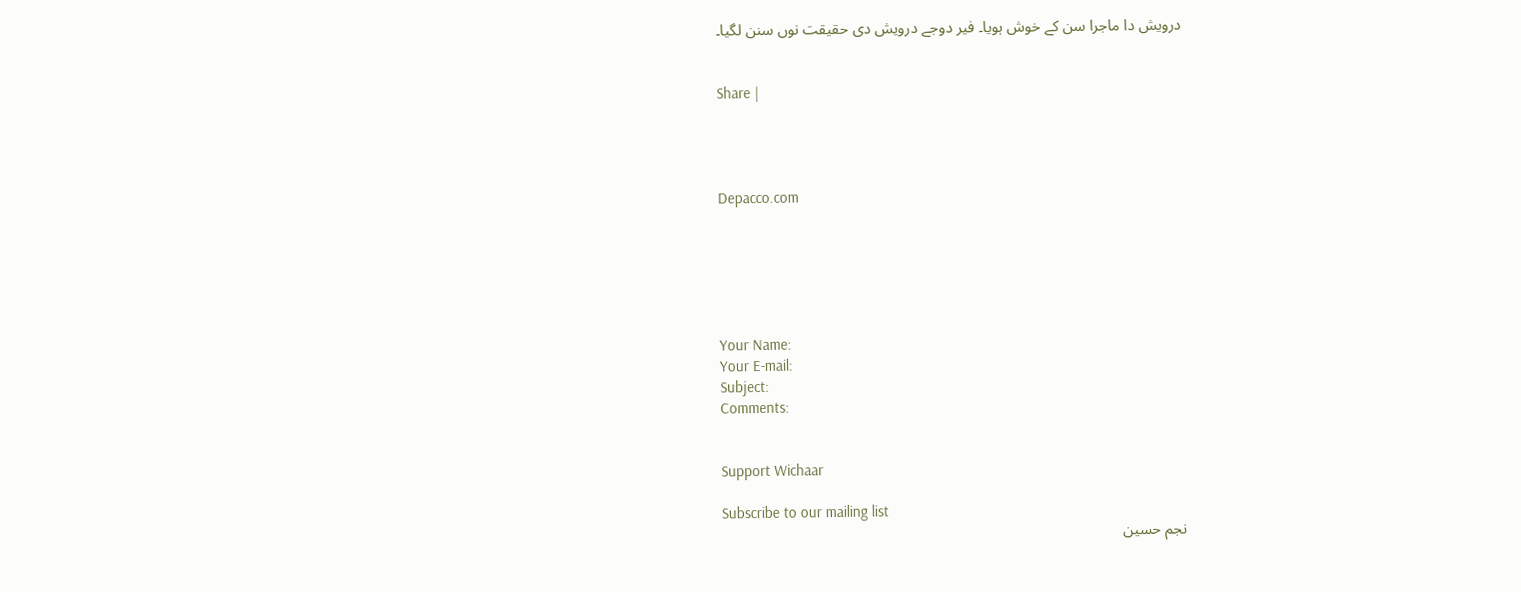درویش دا ماجرا سن کے خوش ہویا۔ فیر دوجے درویش دی حقیقت نوں سنن لگیا۔


Share |




Depacco.com






Your Name:
Your E-mail:
Subject:
Comments:


Support Wichaar

Subscribe to our mailing list
نجم حسین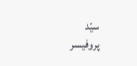سیّد
پروفیسر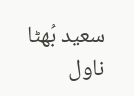سعید بُھٹا
ناول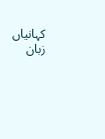کہانیاں
زبان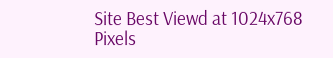Site Best Viewd at 1024x768 Pixels